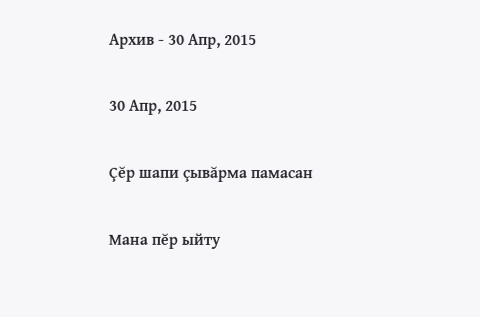Архив - 30 Апр, 2015

30 Апр, 2015

Çĕр шапи çывăрма памасан

Мана пĕр ыйту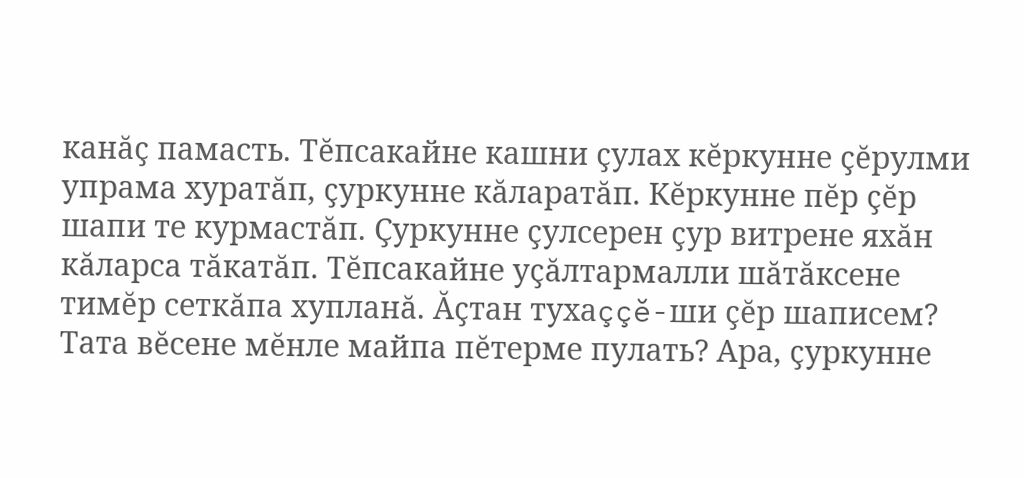канăç памасть. Тĕпсакайне кашни çулах кĕркунне çĕрулми упрама хуратăп, çуркунне кăларатăп. Кĕркунне пĕр çĕр шапи те курмастăп. Çуркунне çулсерен çур витрене яхăн кăларса тăкатăп. Тĕпсакайне уçăлтармалли шăтăксене тимĕр сеткăпа хупланă. Ăçтан тухаççĕ-ши çĕр шаписем? Тата вĕсене мĕнле майпа пĕтерме пулать? Ара, çуркунне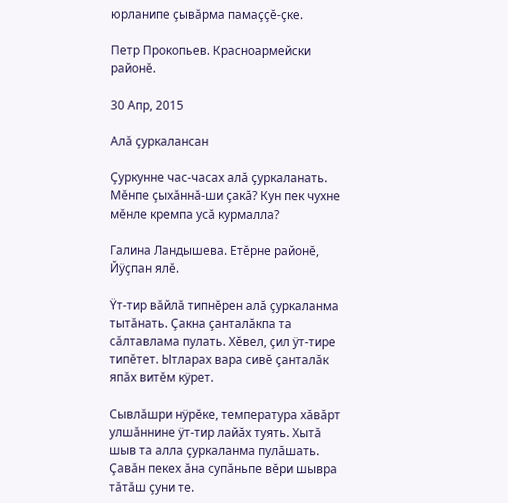юрланипе çывăрма памаççĕ-çке.

Петр Прокопьев. Красноармейски районĕ.

30 Апр, 2015

Алă çуркалансан

Çуркунне час-часах алă çуркаланать. Мĕнпе çыхăннă-ши çакă? Кун пек чухне мĕнле кремпа усă курмалла?

Галина Ландышева. Етĕрне районĕ, Йÿçпан ялĕ.

Ÿт-тир вăйлă типнĕрен алă çуркаланма тытăнать. Çакна çанталăкпа та сăлтавлама пулать. Хĕвел, çил ÿт-тире типĕтет. Ытларах вара сивĕ çанталăк япăх витĕм кÿрет.

Сывлăшри нÿрĕке, температура хăвăрт улшăннине ÿт-тир лайăх туять. Хытă шыв та алла çуркаланма пулăшать. Çавăн пекех ăна супăньпе вĕри шывра тăтăш çуни те.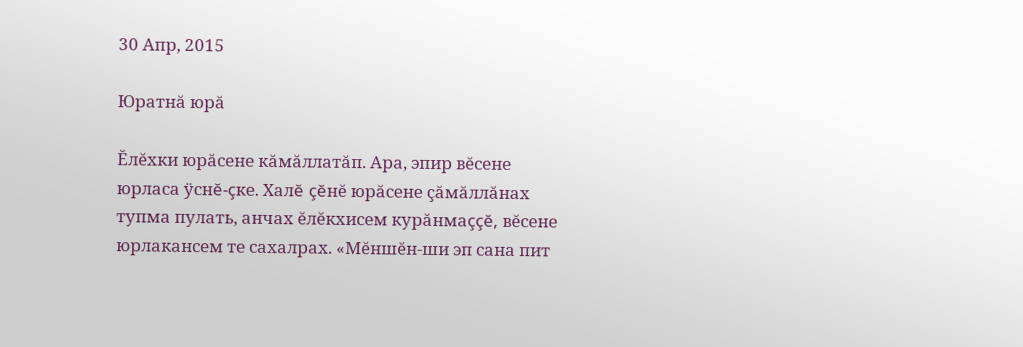30 Апр, 2015

Юратнă юрă

Ĕлĕхки юрăсене кăмăллатăп. Ара, эпир вĕсене юрласа ÿснĕ-çке. Халĕ çĕнĕ юрăсене çăмăллăнах тупма пулать, анчах ĕлĕкхисем курăнмаççĕ, вĕсене юрлакансем те сахалрах. «Мĕншĕн-ши эп сана пит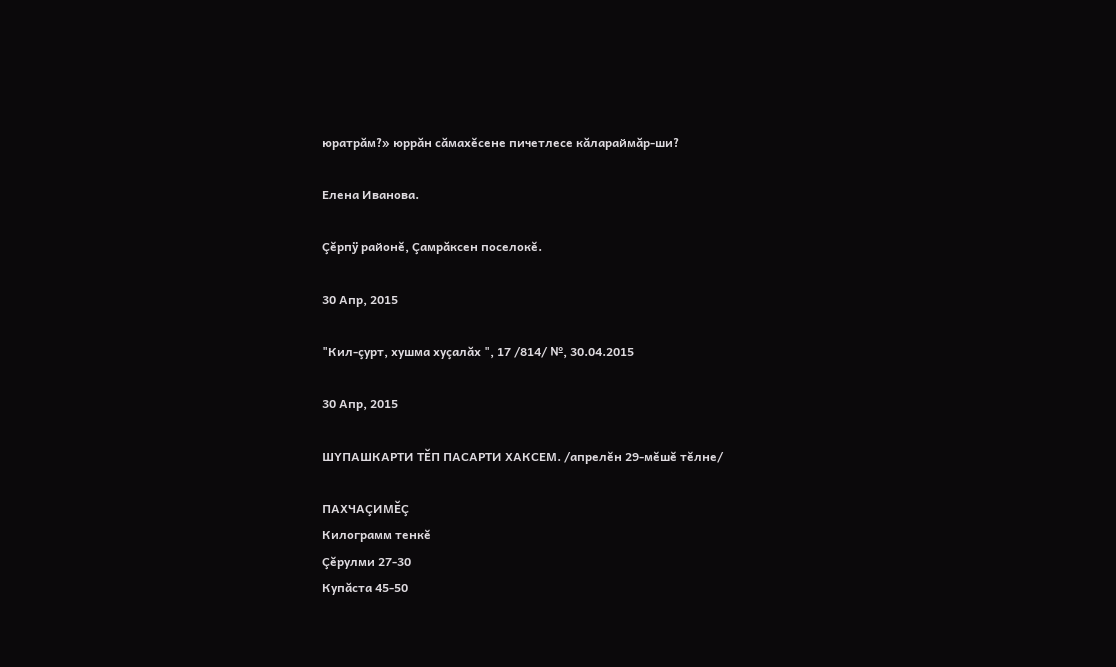юратрăм?» юррăн сăмахĕсене пичетлесе кăлараймăр-ши?

Елена Иванова.

Çĕрпÿ районĕ, Çамрăксен поселокĕ.

30 Апр, 2015

"Кил-çурт, хушма хуçалăх ", 17 /814/ №, 30.04.2015

30 Апр, 2015

ШYПАШКАPТИ ТĔП ПАСАРТИ ХАКСЕМ. /апрелĕн 29-мĕшĕ тĕлне/

ПАХЧАÇИМĔÇ
Килограмм тенкĕ
Çĕрулми 27-30
Купăста 45-50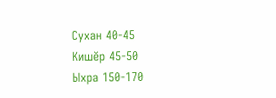Сухан 40-45
Кишĕр 45-50
Ыхра 150-170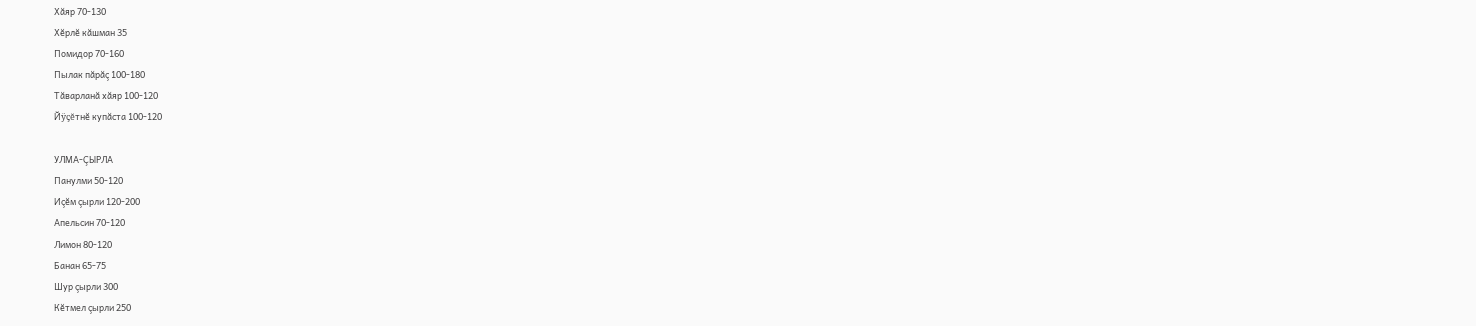Хăяр 70-130
Хĕрлĕ кăшман 35
Помидор 70-160
Пылак пăрăç 100-180
Тăварланă хăяр 100-120
Йÿçĕтнĕ купăста 100-120

УЛМА-ÇЫРЛА
Панулми 50-120
Иçĕм çырли 120-200
Апельсин 70-120
Лимон 80-120
Банан 65-75
Шур çырли 300
Кĕтмел çырли 250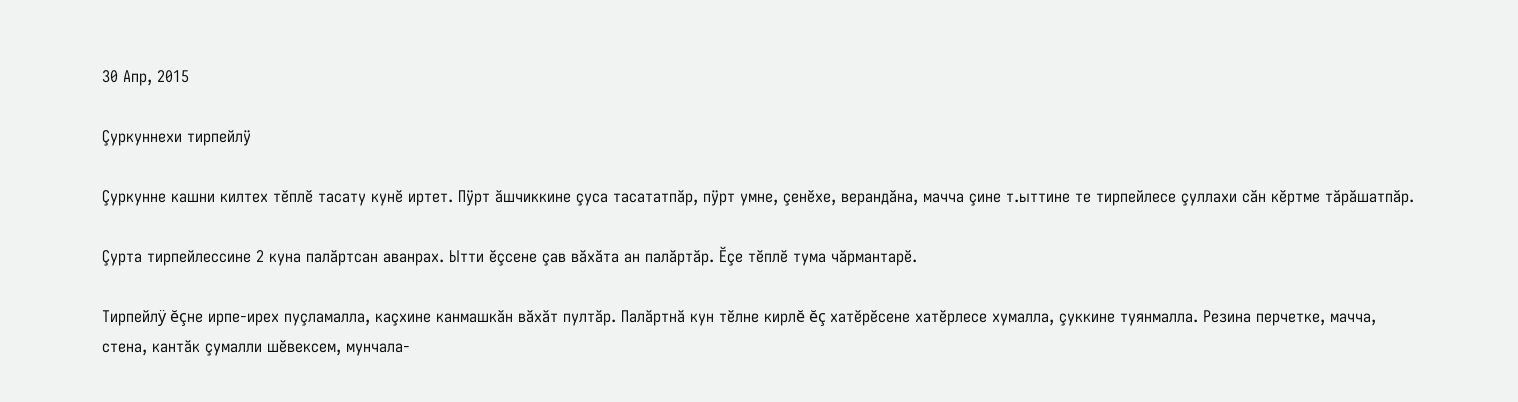30 Апр, 2015

Çуркуннехи тирпейлÿ

Çуркунне кашни килтех тĕплĕ тасату кунĕ иртет. Пÿрт ăшчиккине çуса тасататпăр, пÿрт умне, çенĕхе, верандăна, мачча çине т.ыттине те тирпейлесе çуллахи сăн кĕртме тăрăшатпăр.

Çурта тирпейлессине 2 куна палăртсан аванрах. Ытти ĕçсене çав вăхăта ан палăртăр. Ĕçе тĕплĕ тума чăрмантарĕ.

Тирпейлÿ ĕçне ирпе-ирех пуçламалла, каçхине канмашкăн вăхăт пултăр. Палăртнă кун тĕлне кирлĕ ĕç хатĕрĕсене хатĕрлесе хумалла, çуккине туянмалла. Резина перчетке, мачча, стена, кантăк çумалли шĕвексем, мунчала-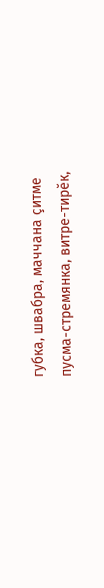губка, швабра, маччана çитме пусма-стремянка, витре-тирĕк,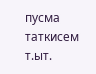пусма таткисем т.ыт.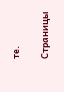те.

Страницы